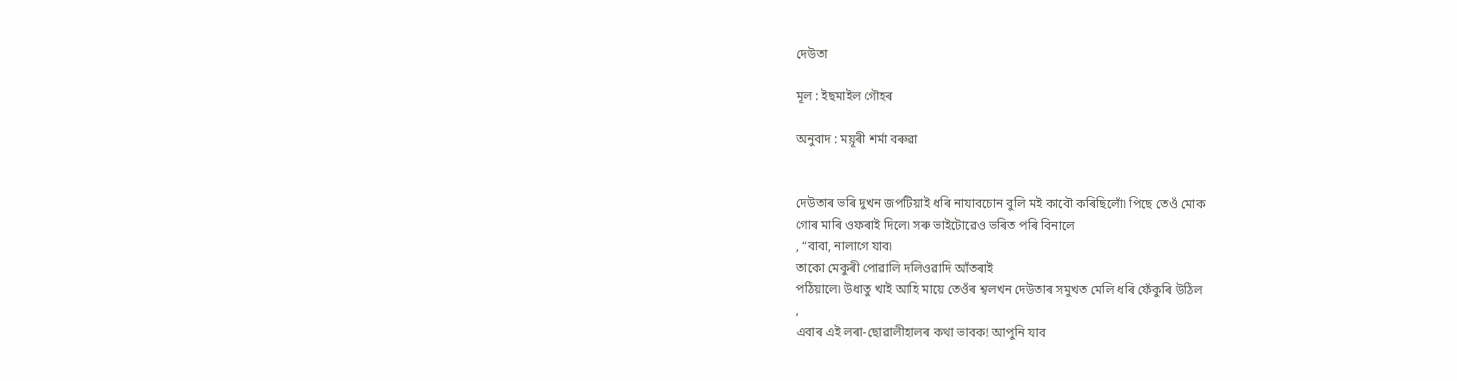দেউতা

মূল : ইছমাইল গৌহৰ

অনুবাদ : ময়ূৰী শৰ্মা বৰুৱা


দেউতাৰ ভৰি দুখন জপটিয়াই ধৰি নাযাবচোন বুলি মই কাবৌ কৰিছিলোঁ৷ পিছে তেওঁ মোক
গোৰ মাৰি ওফৰাই দিলে৷ সৰু ভাইটোৱেও ভৰিত পৰি বিনালে
, “বাবা, নালাগে যাব৷
তাকো মেকুৰী পোৱালি দলিওৱাদি আঁতৰাই
পঠিয়ালে৷ উধাতু খাই আহি মায়ে তেওঁৰ শ্বলখন দেউতাৰ সমুখত মেলি ধৰি ফেঁকুৰি উঠিল
,
এবাৰ এই লৰা-ছোৱালীহালৰ কথা ভাবক! আপুনি যাব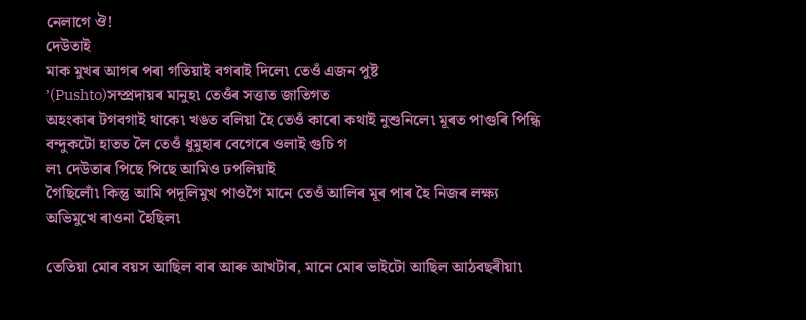নেলাগে ঔ!
দেউতাই
মাক মুখৰ আগৰ পৰা গতিয়াই বগৰাই দিলে৷ তেওঁ এজন পুষ্ট
’(Pushto)সম্প্ৰদায়ৰ মানুহ৷ তেওঁৰ সত্তাত জাতিগত
অহংকাৰ টগবগাই থাকে৷ খঙত বলিয়া হৈ তেওঁ কাৰো কথাই নুশুনিলে৷ মূৰত পাগুৰি পিন্ধি
বন্দুকটো হাতত লৈ তেওঁ ধুমুহাৰ বেগেৰে ওলাই গুচি গ
ল৷ দেউতাৰ পিছে পিছে আমিও ঢপলিয়াই
গৈছিলোঁ৷ কিন্তু আমি পদূলিমুখ পাওগৈ মানে তেওঁ আলিৰ মূৰ পাৰ হৈ নিজৰ লক্ষ্য
অভিমুখে ৰাওনা হৈছিল৷

তেতিয়া মোৰ বয়স আছিল বাৰ আৰু আখটাৰ, মানে মোৰ ভাইটো আছিল আঠবছৰীয়া৷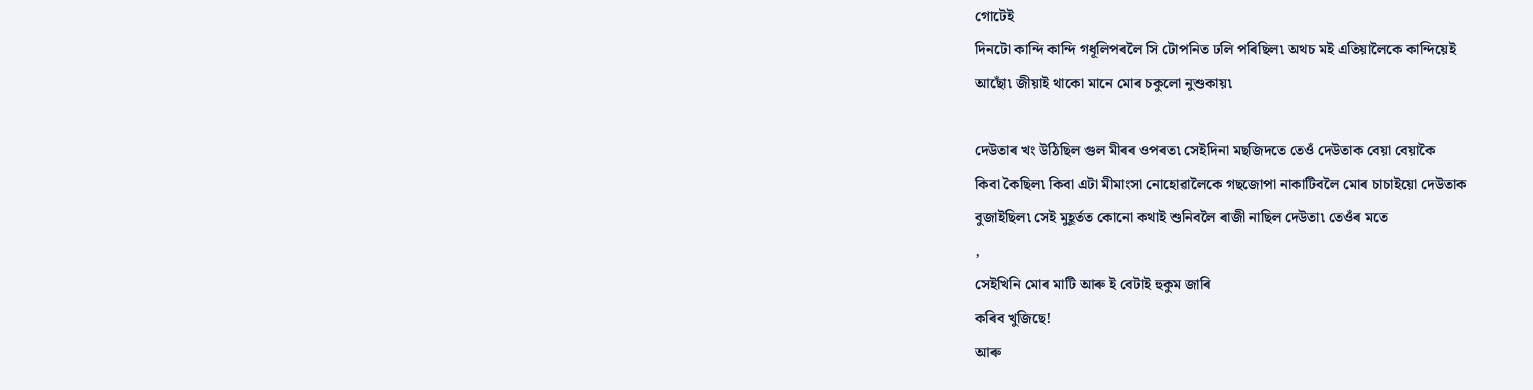গোটেই
দিনটো কান্দি কান্দি গধূলিপৰলৈ সি টোপনিত ঢলি পৰিছিল৷ অথচ মই এতিয়ালৈকে কান্দিয়েই
আছোঁ৷ জীয়াই থাকো মানে মোৰ চকুলো নুশুকায়৷

দেউতাৰ খং উঠিছিল গুল মীৰৰ ওপৰত৷ সেইদিনা মছজিদতে তেওঁ দেউতাক বেয়া বেয়াকৈ
কিবা কৈছিল৷ কিবা এটা মীমাংসা নোহোৱালৈকে গছজোপা নাকাটিবলৈ মোৰ চাচাইয়ো দেউতাক
বুজাইছিল৷ সেই মুহূৰ্তত কোনো কথাই শুনিবলৈ ৰাজী নাছিল দেউতা৷ তেওঁৰ মতে
,
সেইখিনি মোৰ মাটি আৰু ই বেটাই হুকুম জাৰি
কৰিব খুজিছে!
আৰু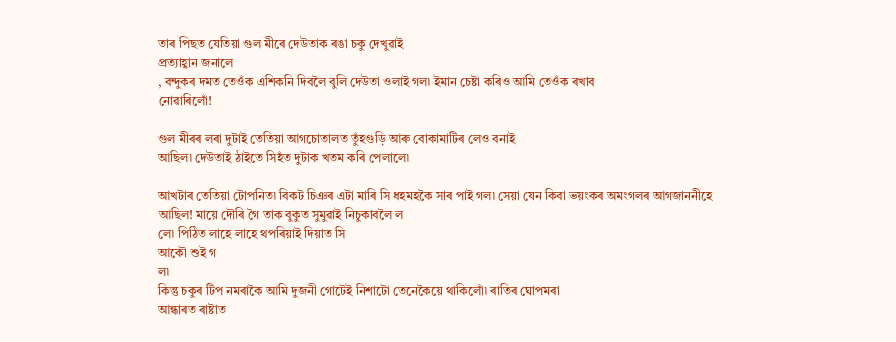তাৰ পিছত যেতিয়া গুল মীৰে দেউতাক ৰঙা চকু দেখুৱাই
প্ৰত্যাহ্বান জনালে
, বন্দুকৰ দমত তেওঁক এশিকনি দিবলৈ বুলি দেউতা ওলাই গল৷ ইমান চেষ্টা কৰিও আমি তেওঁক ৰখাব
নোৱাৰিলোঁ!

গুল মীৰৰ লৰা দুটাই তেতিয়া আগচোতালত তুঁহগুড়ি আৰু বোকামাটিৰ লেও বনাই
আছিল৷ দেউতাই ঠাইতে সিহঁত দুটাক খতম কৰি পেলালে৷

আখটাৰ তেতিয়া টোপনিত৷ বিকট চিঞৰ এটা মাৰি সি ধহমহকৈ সাৰ পাই গল৷ সেয়া যেন কিবা ভয়ংকৰ অমংগলৰ আগজাননীহে
আছিল! মায়ে দৌৰি গৈ তাক বুকুত সুমুৱাই নিচুকাবলৈ ল
লে৷ পিঠিত লাহে লাহে থপৰিয়াই দিয়াত সি
আকৌ শুই গ
ল৷
কিন্তু চকুৰ টিপ নমৰাকৈ আমি দুজনী গোটেই নিশাটো তেনেকৈয়ে থাকিলোঁ৷ ৰাতিৰ ঘোপমৰা
আন্ধাৰত ৰাষ্টাত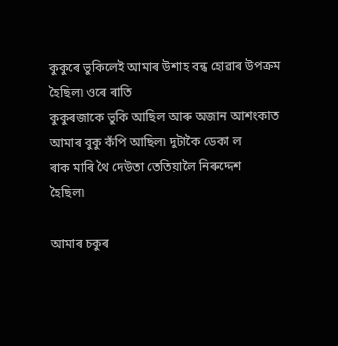কুকুৰে ভুকিলেই আমাৰ উশাহ বন্ধ হোৱাৰ উপক্ৰম হৈছিল৷ ওৰে ৰাতি
কুকুৰজাকে ভুকি আছিল আৰু অজান আশংকাত আমাৰ বুকু কঁপি আছিল৷ দুটাকৈ ডেকা ল
ৰাক মাৰি থৈ দেউতা তেতিয়ালৈ নিৰুদ্দেশ
হৈছিল৷

আমাৰ চকুৰ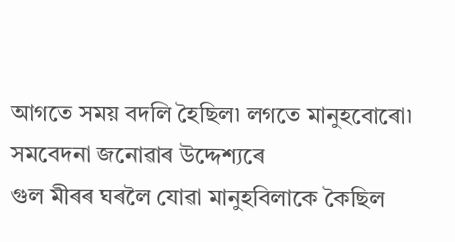আগতে সময় বদলি হৈছিল৷ লগতে মানুহবোৰো৷ সমবেদনা জনোৱাৰ উদ্দেশ্যৰে
গুল মীৰৰ ঘৰলৈ যোৱা মানুহবিলাকে কৈছিল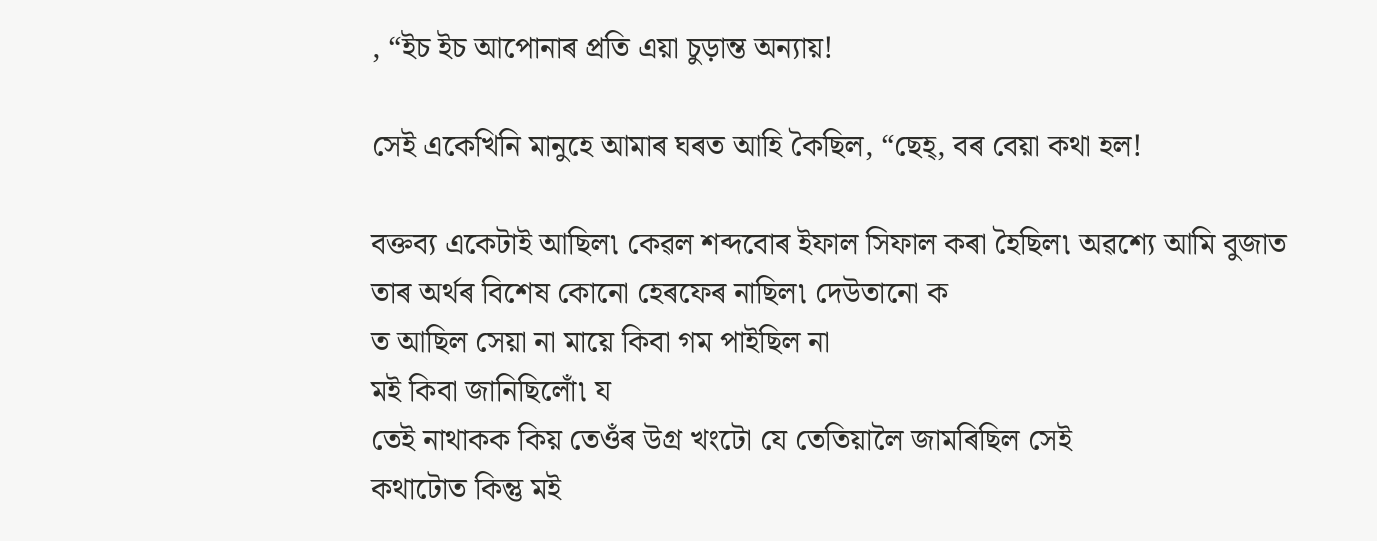, “ইচ ইচ আপোনাৰ প্ৰতি এয়া চুড়ান্ত অন্যায়!

সেই একেখিনি মানুহে আমাৰ ঘৰত আহি কৈছিল, “ছেহ্, বৰ বেয়া কথা হল!

বক্তব্য একেটাই আছিল৷ কেৱল শব্দবোৰ ইফাল সিফাল কৰা হৈছিল৷ অৱশ্যে আমি বুজাত
তাৰ অৰ্থৰ বিশেষ কোনো হেৰফেৰ নাছিল৷ দেউতানো ক
ত আছিল সেয়া না মায়ে কিবা গম পাইছিল না
মই কিবা জানিছিলোঁ৷ য
তেই নাথাকক কিয় তেওঁৰ উগ্ৰ খংটো যে তেতিয়ালৈ জামৰিছিল সেই
কথাটোত কিন্তু মই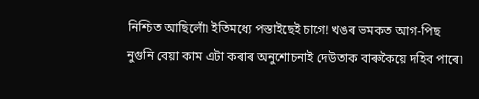নিশ্চিত আছিলোঁ৷ ইতিমধ্যে পস্তাইছেই চাগে! খঙৰ ভমকত আগ-পিছ
নুগুনি বেয়া কাম এটা কৰাৰ অনুশোচনাই দেউতাক বাৰুকৈয়ে দহিব পাৰে৷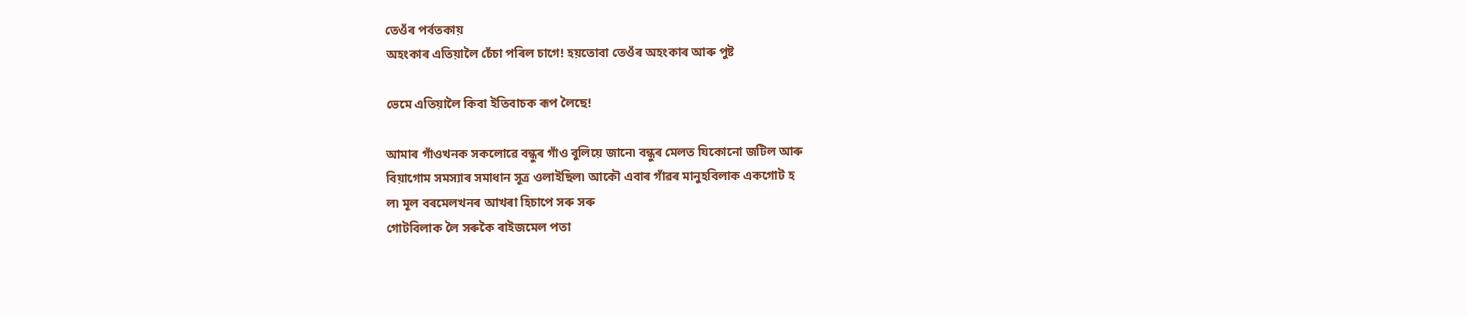তেওঁৰ পৰ্বতকায়
অহংকাৰ এতিয়ালৈ চেঁচা পৰিল চাগে! হয়তোবা তেওঁৰ অহংকাৰ আৰু পুষ্ট

ভেমে এতিয়ালৈ কিবা ইতিবাচক ৰূপ লৈছে!

আমাৰ গাঁওখনক সকলোৱে বন্ধুৰ গাঁও বুলিয়ে জানে৷ বন্ধুৰ মেলত যিকোনো জটিল আৰু
বিয়াগোম সমস্যাৰ সমাধান সূত্ৰ ওলাইছিল৷ আকৌ এবাৰ গাঁৱৰ মানুহবিলাক একগোট হ
ল৷ মূল বৰমেলখনৰ আখৰা হিচাপে সৰু সৰু
গোটবিলাক লৈ সৰুকৈ ৰাইজমেল পতা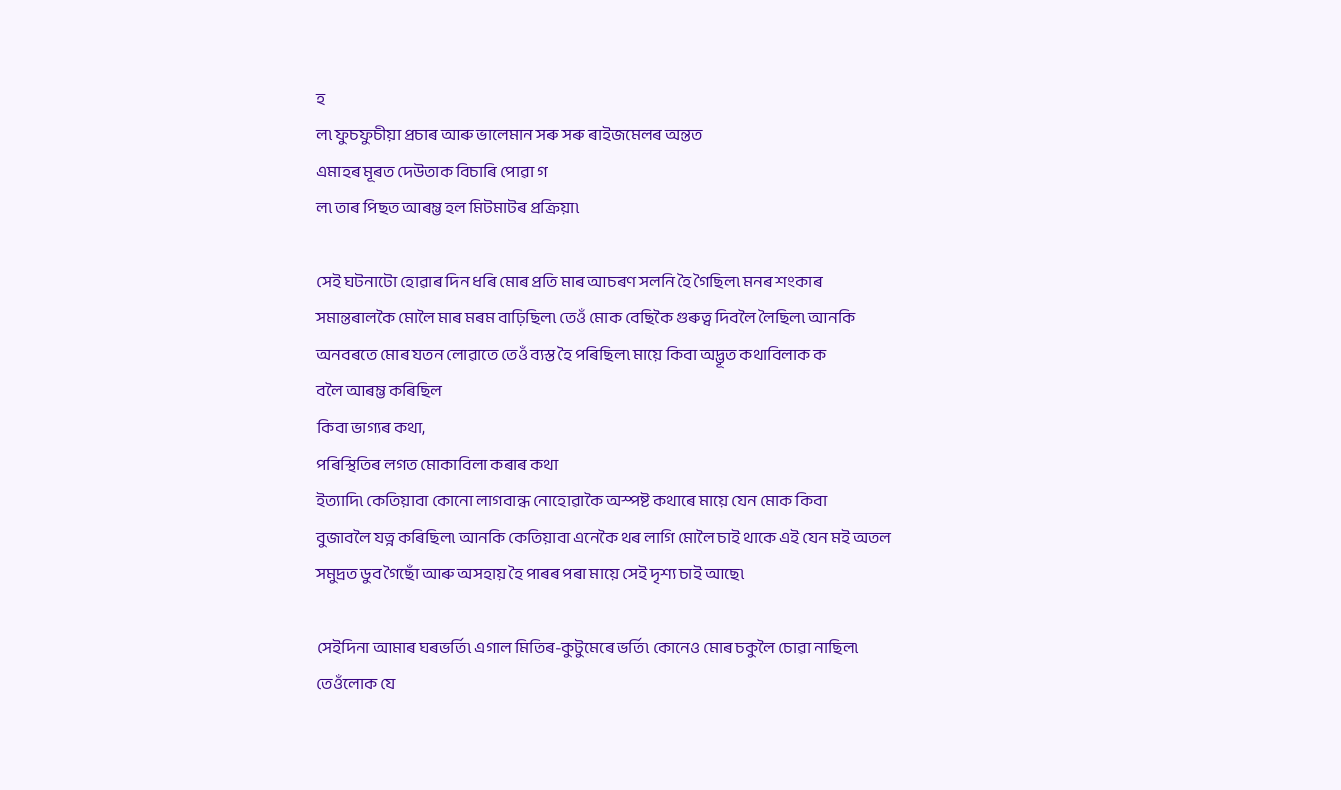হ
ল৷ ফুচফুচীয়া প্ৰচাৰ আৰু ভালেমান সৰু সৰু ৰাইজমেলৰ অন্তত
এমাহৰ মূৰত দেউতাক বিচাৰি পোৱা গ
ল৷ তাৰ পিছত আৰম্ভ হল মিটমাটৰ প্ৰক্ৰিয়া৷

সেই ঘটনাটো হোৱাৰ দিন ধৰি মোৰ প্ৰতি মাৰ আচৰণ সলনি হৈ গৈছিল৷ মনৰ শংকাৰ
সমান্তৰালকৈ মোলৈ মাৰ মৰম বাঢ়িছিল৷ তেওঁ মোক বেছিকৈ গুৰুত্ব দিবলৈ লৈছিল৷ আনকি
অনবৰতে মোৰ যতন লোৱাতে তেওঁ ব্যস্ত হৈ পৰিছিল৷ মায়ে কিবা অদ্ভূত কথাবিলাক ক
বলৈ আৰম্ভ কৰিছিল
কিবা ভাগ্যৰ কথা,
পৰিস্থিতিৰ লগত মোকাবিলা কৰাৰ কথা
ইত্যাদি৷ কেতিয়াবা কোনো লাগবান্ধ নোহোৱাকৈ অস্পষ্ট কথাৰে মায়ে যেন মোক কিবা
বুজাবলৈ যত্ন কৰিছিল৷ আনকি কেতিয়াবা এনেকৈ থৰ লাগি মোলৈ চাই থাকে এই যেন মই অতল
সমুদ্ৰত ডুব গৈছোঁ আৰু অসহায় হৈ পাৰৰ পৰা মায়ে সেই দৃশ্য চাই আছে৷

সেইদিনা আমাৰ ঘৰভৰ্তি৷ এগাল মিতিৰ-কুটুমেৰে ভৰ্তি৷ কোনেও মোৰ চকুলৈ চোৱা নাছিল৷
তেওঁলোক যে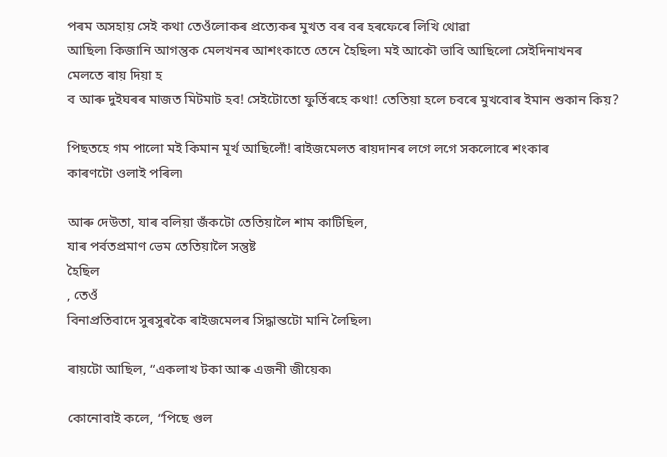পৰম অসহায় সেই কথা তেওঁলোকৰ প্ৰত্যেকৰ মুখত বৰ বৰ হৰফেৰে লিখি থোৱা
আছিল৷ কিজানি আগন্তুক মেলখনৰ আশংকাতে তেনে হৈছিল৷ মই আকৌ ভাবি আছিলো সেইদিনাখনৰ
মেলতে ৰায় দিয়া হ
ব আৰু দুইঘৰৰ মাজত মিটমাট হব! সেইটোতো ফুৰ্তিৰহে কথা! তেতিয়া হলে চবৰে মুখবোৰ ইমান শুকান কিয়?

পিছতহে গম পালো মই কিমান মূৰ্খ আছিলোঁ! ৰাইজমেলত ৰায়দানৰ লগে লগে সকলোৰে শংকাৰ
কাৰণটো ওলাই পৰিল৷

আৰু দেউতা, যাৰ বলিয়া জঁকটো তেতিয়ালৈ শাম কাটিছিল,
যাৰ পৰ্বতপ্ৰমাণ ভেম তেতিয়ালৈ সন্তুষ্ট
হৈছিল
, তেওঁ
বিনাপ্ৰতিবাদে সুৰসুৰকৈ ৰাইজমেলৰ সিদ্ধান্তটো মানি লৈছিল৷

ৰায়টো আছিল, “একলাখ টকা আৰু এজনী জীয়েক৷

কোনোবাই কলে, “পিছে গুল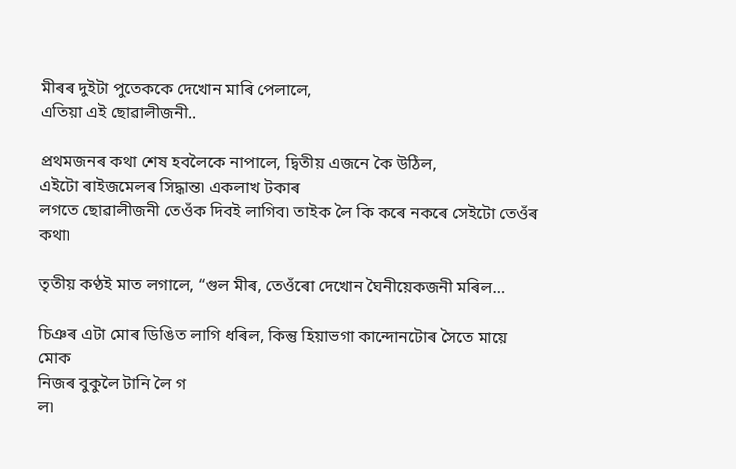মীৰৰ দুইটা পুতেককে দেখোন মাৰি পেলালে,
এতিয়া এই ছোৱালীজনী..

প্ৰথমজনৰ কথা শেষ হবলৈকে নাপালে, দ্বিতীয় এজনে কৈ উঠিল,
এইটো ৰাইজমেলৰ সিদ্ধান্ত৷ একলাখ টকাৰ
লগতে ছোৱালীজনী তেওঁক দিবই লাগিব৷ তাইক লৈ কি কৰে নকৰে সেইটো তেওঁৰ কথা৷

তৃতীয় কণ্ঠই মাত লগালে, “গুল মীৰ, তেওঁৰো দেখোন ঘৈনীয়েকজনী মৰিল…

চিঞৰ এটা মোৰ ডিঙিত লাগি ধৰিল, কিন্তু হিয়াভগা কান্দোনটোৰ সৈতে মায়ে মোক
নিজৰ বুকুলৈ টানি লৈ গ
ল৷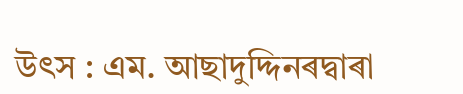উৎস : এম. আছাদুদ্দিনৰদ্বাৰা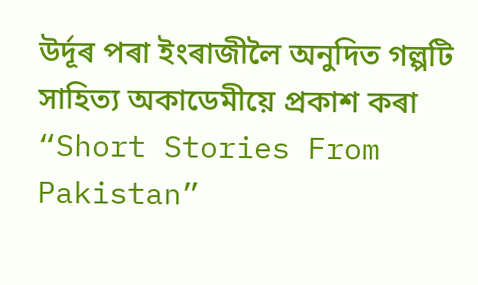উৰ্দূৰ পৰা ইংৰাজীলৈ অনুদিত গল্পটি
সাহিত্য অকাডেমীয়ে প্ৰকাশ কৰা
“Short Stories From
Pakistan”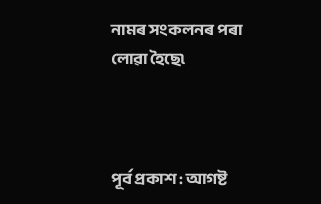নামৰ সংকলনৰ পৰা
লোৱা হৈছে৷



পূৰ্ব প্ৰকাশ : আগষ্ট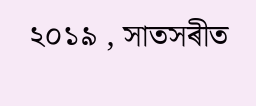২০১৯ , সাতসৰীত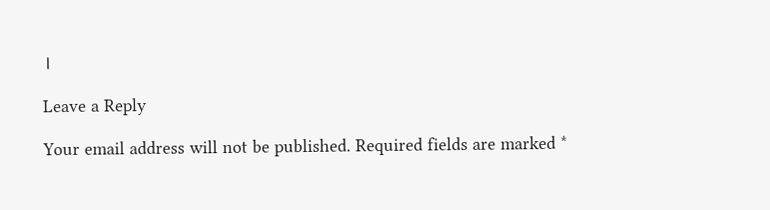।

Leave a Reply

Your email address will not be published. Required fields are marked *